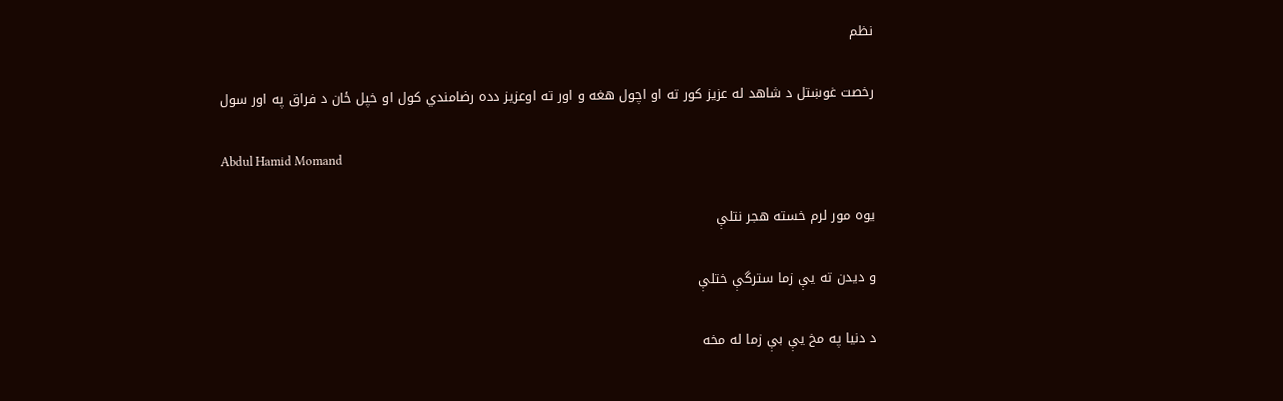نظم

رخصت غوښتل د شاهد له عزيز کور ته او اچول هغه و اور ته اوعزيز دده رضامندي کول او خپل ځان د فراق په اور سول

Abdul Hamid Momand

يوه مور لرم خسته هجر نتلې

و ديدن ته يې زما سترگې ختلې

د دنيا په مخ يې بې زما له مخه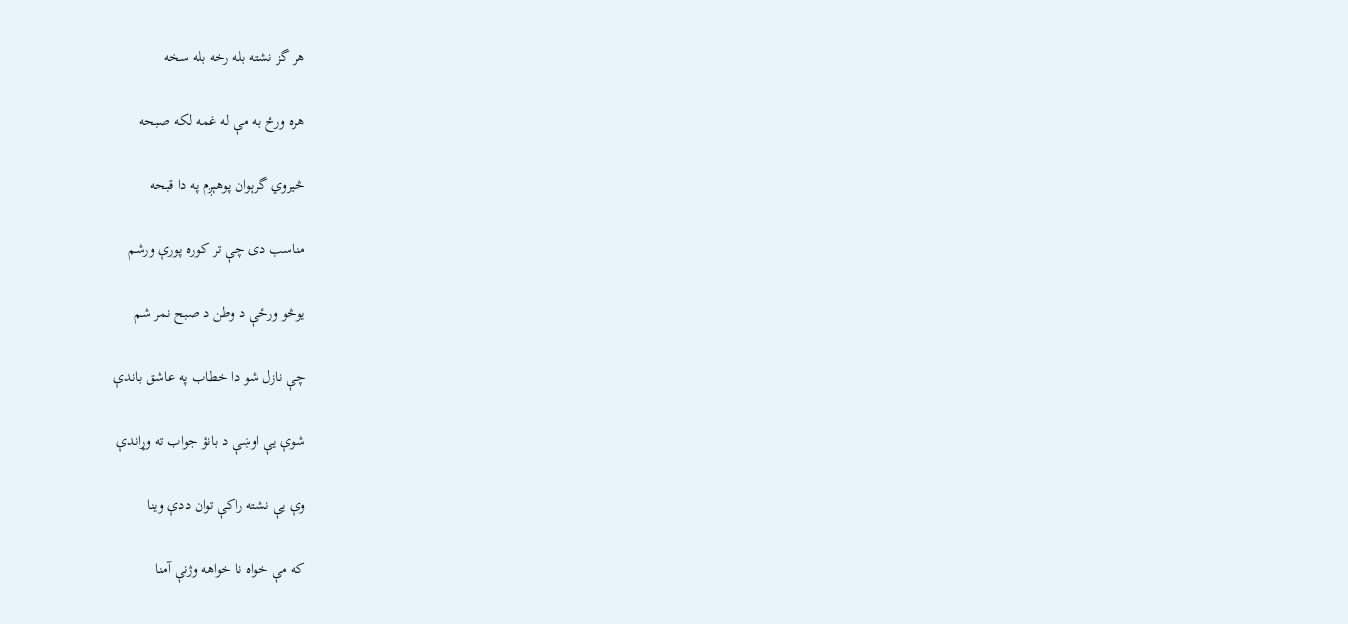هر گز نشته بله رخه بله سخه

هره ورځ به مې له غمه لکه صبحه

څيروي گرېوان پوهېږم په دا قبحه

مناسب دی چې تر کوره پورې ورشم

يوڅو ورځې د وطن د صبح نمر شم

چې نازل شو دا خطاب په عاشق باندې

شوې يې اوښې د بانؤ جواب ته وړاندې

وې يې نشته راکې توان ددې وينا

که مې خواه نا خواهه وژنې آمنا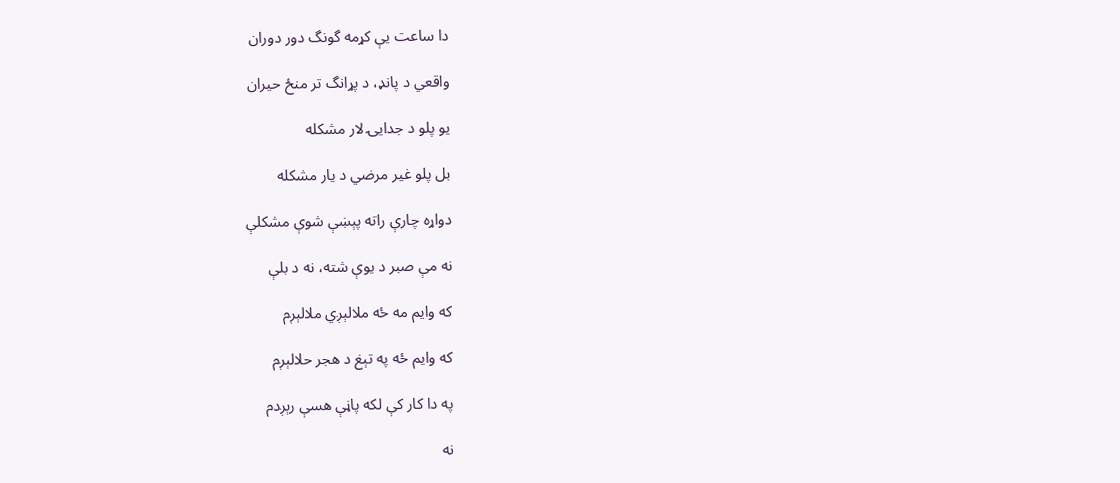دا ساعت يې کړمه گونگ دور دوران

واقعي د پانډ، د پړانگ تر منځ حيران

يو پلو د جدايۍ لار مشکله

بل پلو غير مرضي د يار مشکله

دواړه چارې راته پېښې شوې مشکلې

نه مې صبر د يوې شته، نه د بلې

که وايم مه ځه ملالېږي ملالېږم

که وايم ځه په تېغ د هجر حلالېږم

په دا کار کې لکه پاڼې هسې رېږدم

نه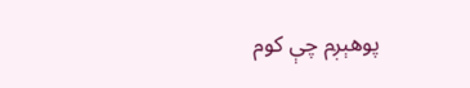پوهېږم چې کوم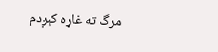مرگ ته غاړه کېږدم